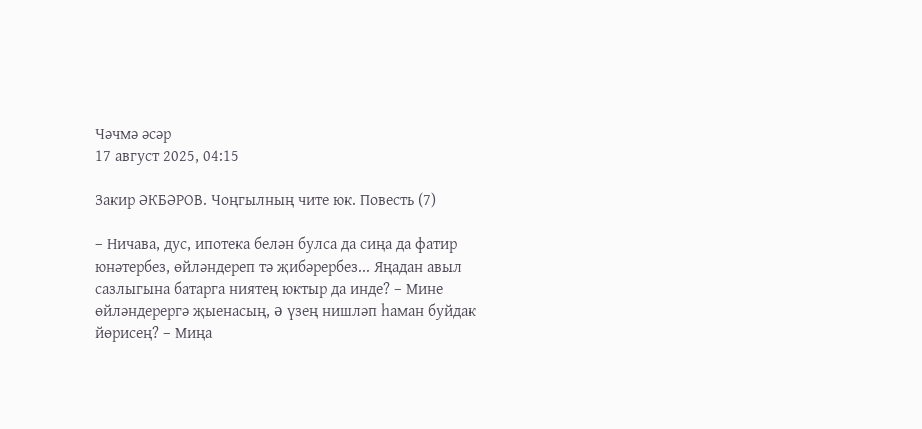Чәчмә әсәр
17 август 2025, 04:15

Закир ӘКБӘРОВ. Чоңгылның чите юк. Повесть (7)

– Ничава, дус, ипотека белəн булса да сиңа да фатир юнəтербез, өйлəндереп тə җибəрербез... Яңадан авыл сазлыгына батарга ниятең юктыр да инде? – Мине өйлəндерергə җыенасың, ə үзең нишлəп һаман буйдак йөрисең? – Миңа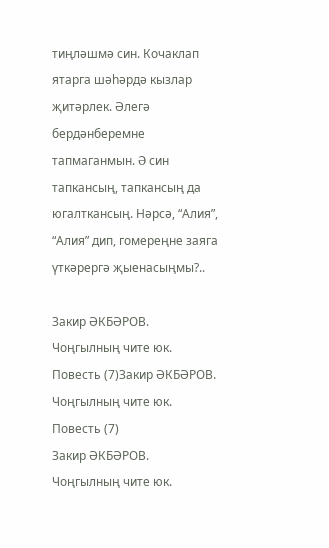тиңлəшмə син. Кочаклап ятарга шəһəрдə кызлар җитəрлек. Əлегə бердəнберемне тапмаганмын. Ə син тапкансың, тапкансың да югалткансың. Нəрсə, “Алия”, “Алия” дип, гомереңне заяга үткəрергə җыенасыңмы?..

Закир ӘКБӘРОВ. Чоңгылның чите юк. Повесть (7)Закир ӘКБӘРОВ. Чоңгылның чите юк. Повесть (7)
Закир ӘКБӘРОВ. Чоңгылның чите юк.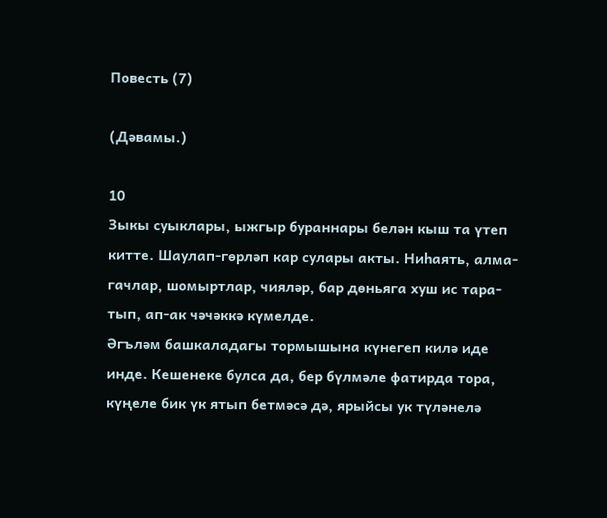Повесть (7)

(Дәвамы.)

10
Зыкы суыклары, ыжгыр бураннары белəн кыш та үтеп
китте. Шаулап-гөрлəп кар сулары акты. Ниһаять, алма-
гачлар, шомыртлар, чиялəр, бар дөньяга хуш ис тара-
тып, ап-ак чəчəккə күмелде.
Əгълəм башкаладагы тормышына күнегеп килə иде
инде. Кешенеке булса да, бер бүлмəле фатирда тора,
күңеле бик үк ятып бетмəсə дə, ярыйсы ук түлəнелə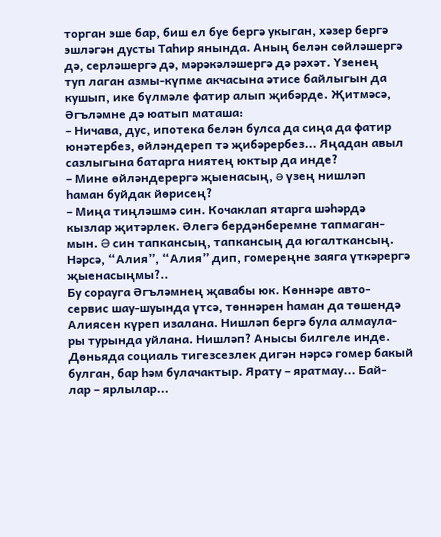торган эше бар, биш ел буе бергə укыган, хəзер бергə
эшлəгəн дусты Таһир янында. Аның белəн сөйлəшергə
дə, серлəшергə дə, мəрəкəлəшергə дə рəхəт. Үзенең
туп лаган азмы-күпме акчасына əтисе байлыгын да
кушып, ике бүлмəле фатир алып җибəрде. Җитмəсə,
Əгълəмне дə юатып маташа:
– Ничава, дус, ипотека белəн булса да сиңа да фатир
юнəтербез, өйлəндереп тə җибəрербез... Яңадан авыл
сазлыгына батарга ниятең юктыр да инде?
– Мине өйлəндерергə җыенасың, ə үзең нишлəп
һаман буйдак йөрисең?
– Миңа тиңлəшмə син. Кочаклап ятарга шəһəрдə
кызлар җитəрлек. Əлегə бердəнберемне тапмаган-
мын. Ə син тапкансың, тапкансың да югалткансың.
Нəрсə, “Алия”, “Алия” дип, гомереңне заяга үткəрергə
җыенасыңмы?..
Бу сорауга Əгълəмнең җавабы юк. Көннəре авто-
сервис шау-шуында үтсə, төннəрен һаман да төшендə
Алиясен күреп изалана. Нишлəп бергə була алмаула-
ры турында уйлана. Нишлəп? Анысы билгеле инде.
Дөньяда социаль тигезсезлек дигəн нəрсə гомер бакый
булган, бар һəм булачактыр. Ярату – яратмау... Бай-
лар – ярлылар...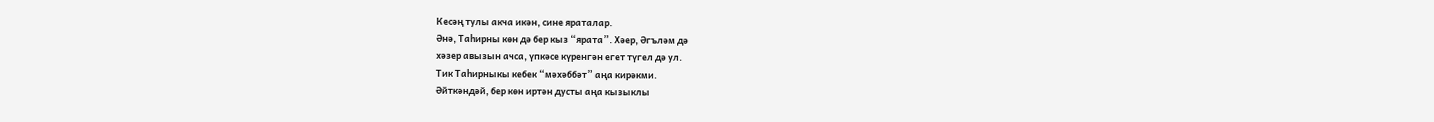Кесəң тулы акча икəн, сине яраталар.
Əнə, Таһирны көн дə бер кыз “ярата”. Хəер, Əгълəм дə
хəзер авызын ачса, үпкəсе күренгəн егет түгел дə ул.
Тик Таһирныкы кебек “мəхəббəт” аңа кирəкми.
Əйткəндəй, бер көн иртəн дусты аңа кызыклы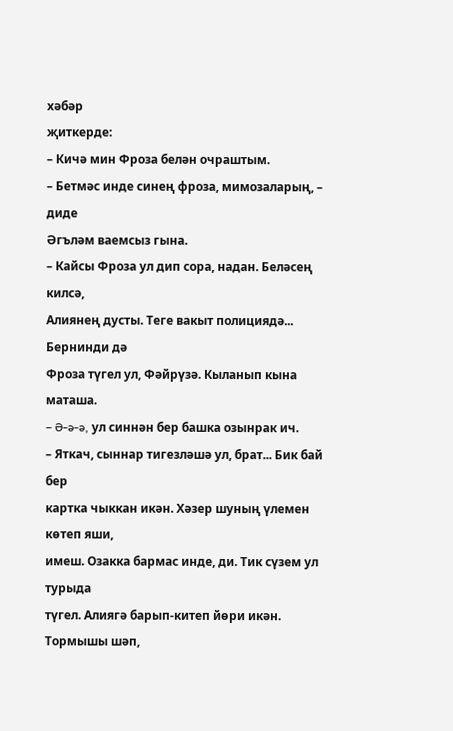хəбəр
җиткерде:
– Кичə мин Фроза белəн очраштым.
– Бетмəс инде синең фроза, мимозаларың, – диде
Əгълəм ваемсыз гына.
– Кайсы Фроза ул дип сора, надан. Белəсең килсə,
Алиянең дусты. Теге вакыт полициядə... Бернинди дə
Фроза түгел ул, Фəйрүзə. Кыланып кына маташа.
– Ə-ə-ə, ул синнəн бер башка озынрак ич.
– Яткач, сыннар тигезлəшə ул, брат... Бик бай бер
картка чыккан икəн. Хəзер шуның үлемен көтеп яши,
имеш. Озакка бармас инде, ди. Тик сүзем ул турыда
түгел. Алиягə барып-китеп йөри икəн. Тормышы шəп,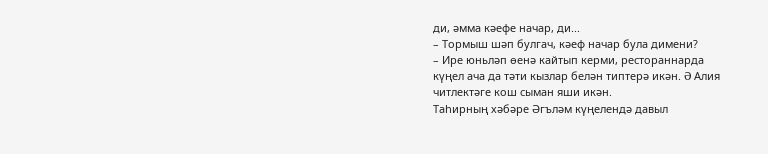ди, əмма кəефе начар, ди...
– Тормыш шəп булгач, кəеф начар була димени?
– Ире юньлəп өенə кайтып керми, рестораннарда
күңел ача да тəти кызлар белəн типтерə икəн. Ə Алия
читлектəге кош сыман яши икəн.
Таһирның хəбəре Əгълəм күңелендə давыл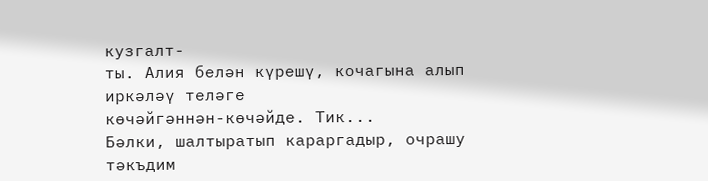кузгалт-
ты. Алия белəн күрешү, кочагына алып иркəлəү телəге
көчəйгəннəн-көчəйде. Тик...
Бəлки, шалтыратып караргадыр, очрашу тəкъдим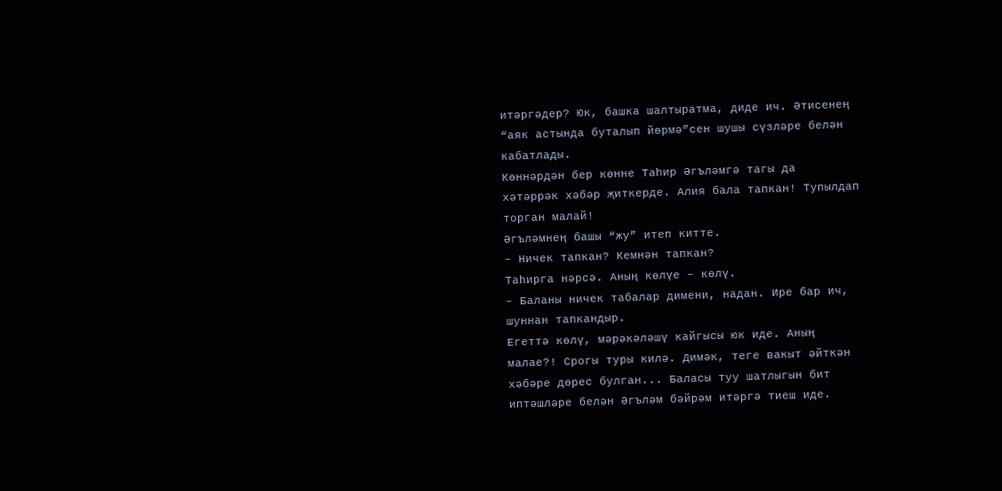итəргəдер? Юк, башка шалтыратма, диде ич. Əтисенең
“аяк астында буталып йөрмə”сен шушы сүзлəре белəн
кабатлады.
Көннəрдəн бер көнне Таһир Əгълəмгə тагы да
хəтəррəк хəбəр җиткерде. Алия бала тапкан! Тупылдап
торган малай!
Əгълəмнең башы “жу” итеп китте.
– Ничек тапкан? Кемнəн тапкан?
Таһирга нəрсə. Аның көлүе – көлү.
– Баланы ничек табалар димени, надан. Ире бар ич,
шуннан тапкандыр.
Егеттə көлү, мəрəкəлəшү кайгысы юк иде. Аның
малае?! Срогы туры килə. Димəк, теге вакыт əйткəн
хəбəре дөрес булган... Баласы туу шатлыгын бит
иптəшлəре белəн Əгълəм бəйрəм итəргə тиеш иде.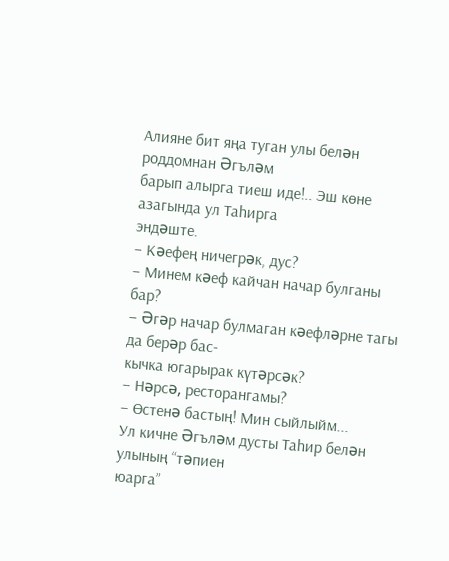Алияне бит яңа туган улы белəн роддомнан Əгълəм
барып алырга тиеш иде!.. Эш көне азагында ул Таһирга
эндəште.
– Кəефең ничегрəк, дус?
– Минем кəеф кайчан начар булганы бар?
– Əгəр начар булмаган кəефлəрне тагы да берəр бас-
кычка югарырак күтəрсəк?
– Нəрсə, ресторангамы?
– Өстенə бастың! Мин сыйлыйм...
Ул кичне Əгълəм дусты Таһир белəн улының “тəпиен
юарга”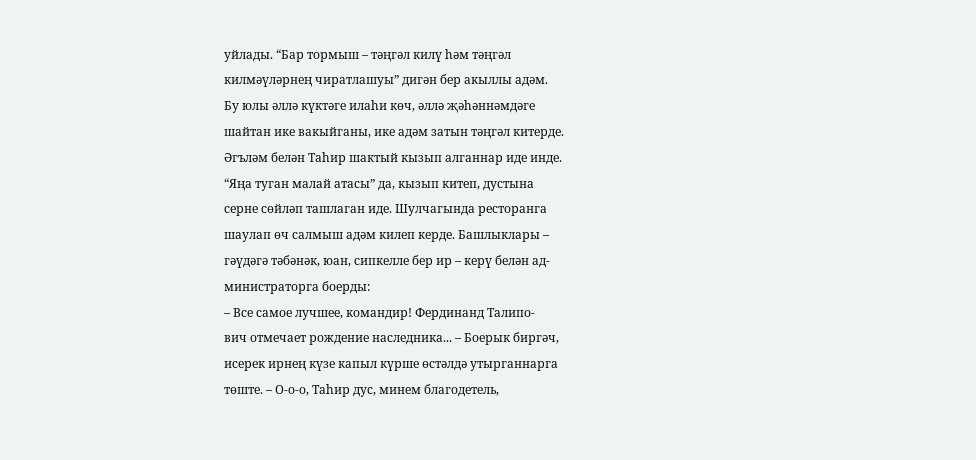уйлады. “Бар тормыш – тəңгəл килү һəм тəңгəл
килмəүлəрнең чиратлашуы” дигəн бер акыллы адəм.
Бу юлы əллə күктəге илаһи көч, əллə җəһəннəмдəге
шайтан ике вакыйганы, ике адəм затын тəңгəл китерде.
Əгълəм белəн Таһир шактый кызып алганнар иде инде.
“Яңа туган малай атасы” да, кызып китеп, дустына
серне сөйлəп ташлаган иде. Шулчагында ресторанга
шаулап өч салмыш адəм килеп керде. Башлыклары –
гəүдəгə тəбəнəк, юан, сипкелле бер ир – керү белəн ад-
министраторга боерды:
– Все самое лучшее, командир! Фердинанд Талипо-
вич отмечает рождение наследника... – Боерык биргəч,
исерек ирнең күзе капыл күрше өстəлдə утырганнарга
төште. – О-о-о, Таһир дус, минем благодетель,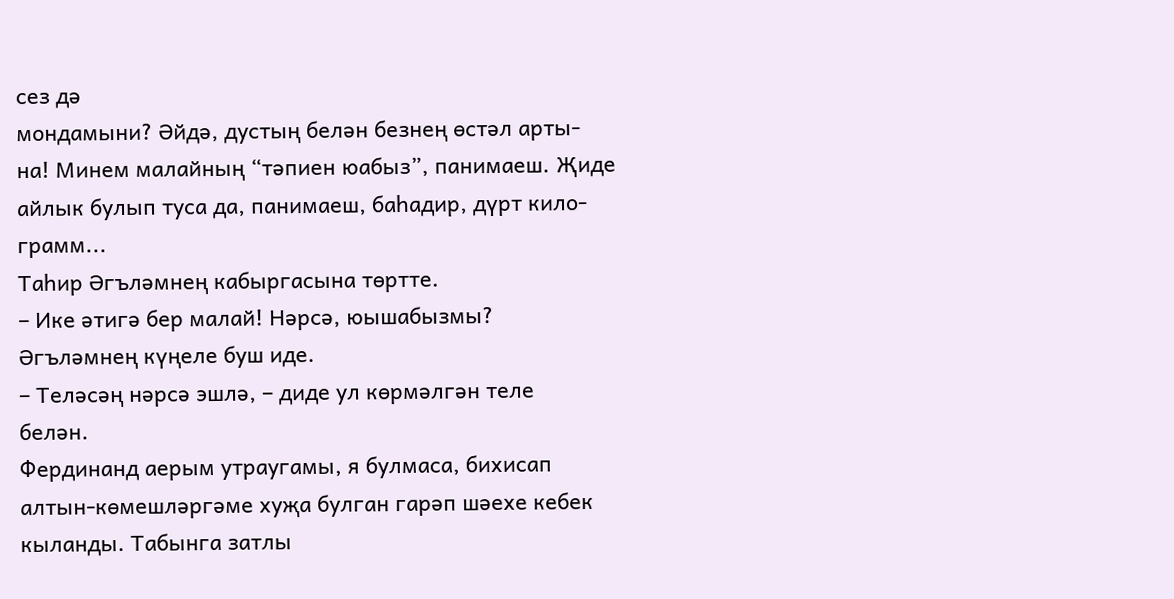сез дə
мондамыни? Əйдə, дустың белəн безнең өстəл арты-
на! Минем малайның “тəпиен юабыз”, панимаеш. Җиде
айлык булып туса да, панимаеш, баһадир, дүрт кило-
грамм...
Таһир Əгълəмнең кабыргасына төртте.
– Ике əтигə бер малай! Нəрсə, юышабызмы?
Əгълəмнең күңеле буш иде.
– Телəсəң нəрсə эшлə, – диде ул көрмəлгəн теле
белəн.
Фердинанд аерым утраугамы, я булмаса, бихисап
алтын-көмешлəргəме хуҗа булган гарəп шəехе кебек
кыланды. Табынга затлы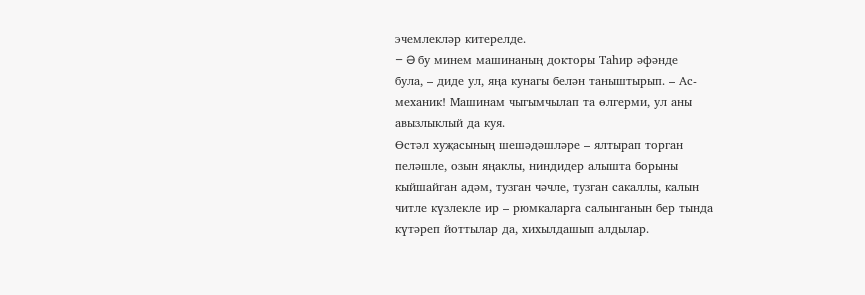эчемлеклəр китерелде.
– Ə бу минем машинаның докторы Таһир əфəнде
була, – диде ул, яңа кунагы белəн таныштырып. – Ас-
механик! Машинам чыгымчылап та өлгерми, ул аны
авызлыклый да куя.
Өстəл хуҗасының шешəдəшлəре – ялтырап торган
пелəшле, озын яңаклы, ниндидер алышта борыны
кыйшайган адəм, тузган чəчле, тузган сакаллы, калын
читле күзлекле ир – рюмкаларга салынганын бер тында
күтəреп йоттылар да, хихылдашып алдылар.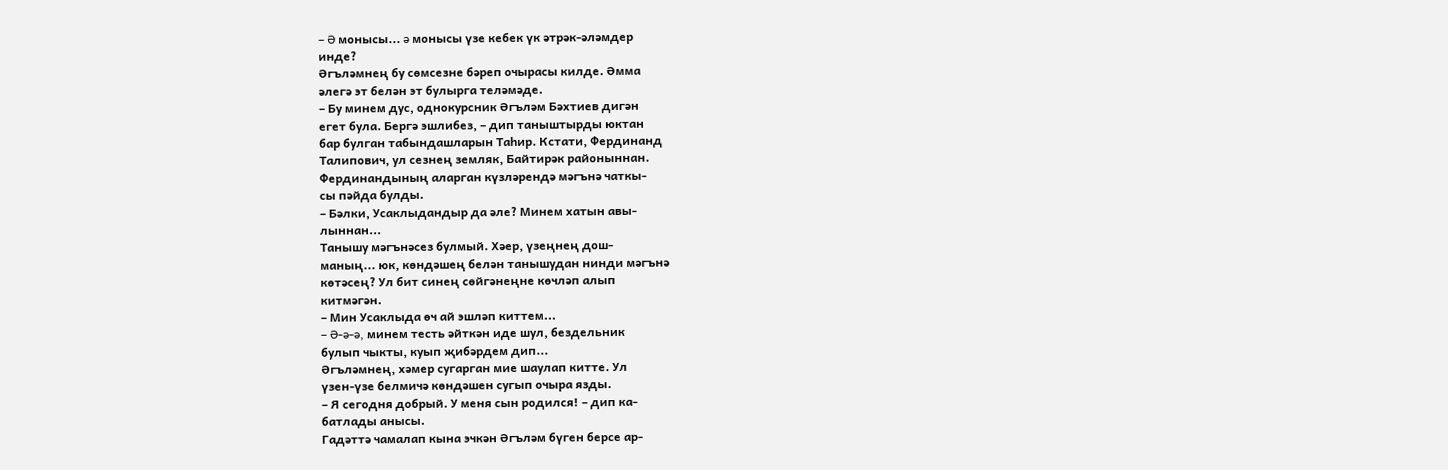– Ə монысы... ə монысы үзе кебек үк əтрəк-əлəмдер
инде?
Əгълəмнең бу сөмсезне бəреп очырасы килде. Əмма
əлегə эт белəн эт булырга телəмəде.
– Бу минем дус, однокурсник Əгълəм Бəхтиев дигəн
егет була. Бергə эшлибез, – дип таныштырды юктан
бар булган табындашларын Таһир. Кстати, Фердинанд
Талипович, ул сезнең земляк, Байтирəк районыннан.
Фердинандының аларган күзлəрендə мəгънə чаткы-
сы пəйда булды.
– Бəлки, Усаклыдандыр да əле? Минем хатын авы-
лыннан...
Танышу мəгънəсез булмый. Хəер, үзеңнең дош-
маның... юк, көндəшең белəн танышудан нинди мəгънə
көтəсең? Ул бит синең сөйгəнеңне көчлəп алып
китмəгəн.
– Мин Усаклыда өч ай эшлəп киттем...
– Ə-ə-ə, минем тесть əйткəн иде шул, бездельник
булып чыкты, куып җибəрдем дип...
Əгълəмнең, хəмер сугарган мие шаулап китте. Ул
үзен-үзе белмичə көндəшен сугып очыра язды.
– Я сегодня добрый. У меня сын родился! – дип ка-
батлады анысы.
Гадəттə чамалап кына эчкəн Əгълəм бүген берсе ар-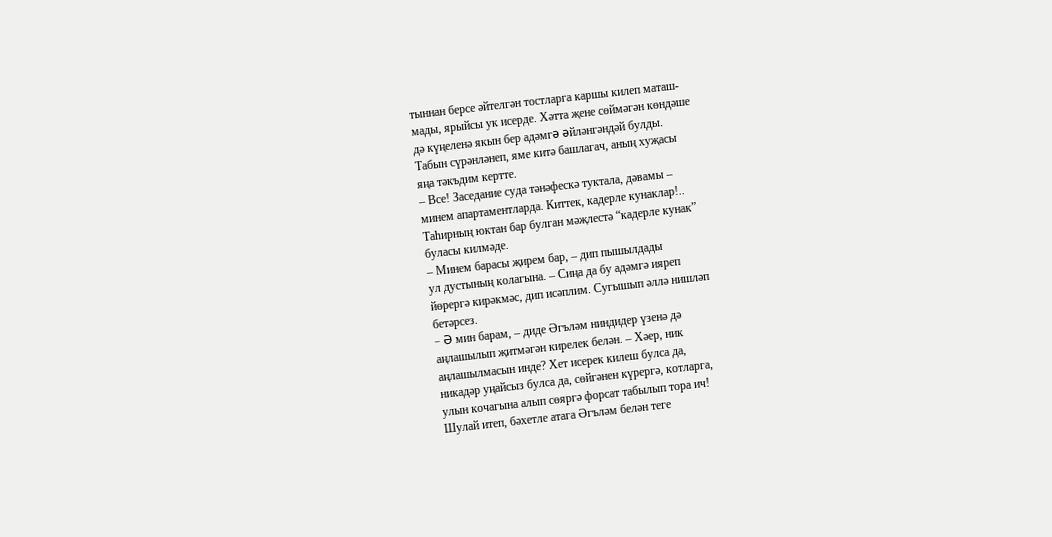тыннан берсе əйтелгəн тостларга каршы килеп маташ-
мады, ярыйсы ук исерде. Хəтта җене сөймəгəн көндəше
дə күңеленə якын бер адəмгə əйлəнгəндəй булды.
Табын сүрəнлəнеп, яме китə башлагач, аның хуҗасы
яңа тəкъдим кертте.
– Все! Заседание суда тəнəфескə туктала, дəвамы –
минем апартаментларда. Киттек, кадерле кунаклар!..
Таһирның юктан бар булган мəҗлестə “кадерле кунак”
буласы килмəде.
– Минем барасы җирем бар, – дип пышылдады
ул дустының колагына. – Сиңа да бу адəмгə ияреп
йөрергə кирəкмəс, дип исəплим. Сугышып əллə нишлəп
бетəрсез.
– Ə мин барам, – диде Əгълəм ниндидер үзенə дə
аңлашылып җитмəгəн кирелек белəн. – Хəер, ник
аңлашылмасын инде? Хет исерек килеш булса да,
никадəр уңайсыз булса да, сөйгəнен күрергə, котларга,
улын кочагына алып сөяргə форсат табылып тора ич!
Шулай итеп, бəхетле атага Əгълəм белəн теге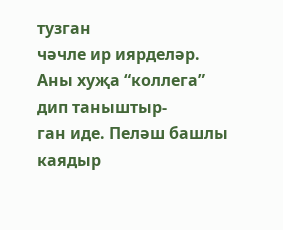тузган
чəчле ир иярделəр. Аны хуҗа “коллега” дип таныштыр-
ган иде. Пелəш башлы каядыр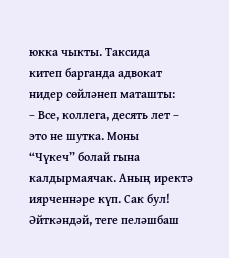юкка чыкты. Таксида
китеп барганда адвокат нидер сөйлəнеп маташты:
– Все, коллега, десять лет – это не шутка. Моны
“Чүкеч” болай гына калдырмаячак. Аның иректə
иярченнəре күп. Сак бул!
Əйткəндəй, теге пелəшбаш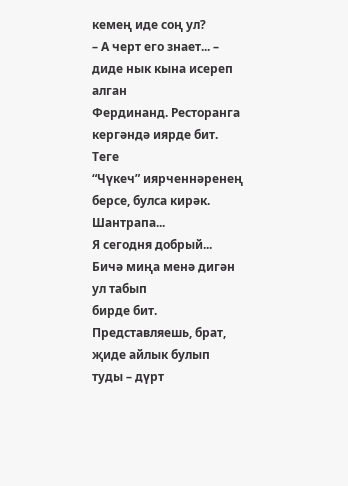кемең иде соң ул?
– А черт его знает... – диде нык кына исереп алган
Фердинанд. Ресторанга кергəндə иярде бит. Теге
“Чүкеч” иярченнəренең берсе, булса кирəк. Шантрапа...
Я сегодня добрый... Бичə миңа менə дигəн ул табып
бирде бит. Представляешь, брат, җиде айлык булып
туды – дүрт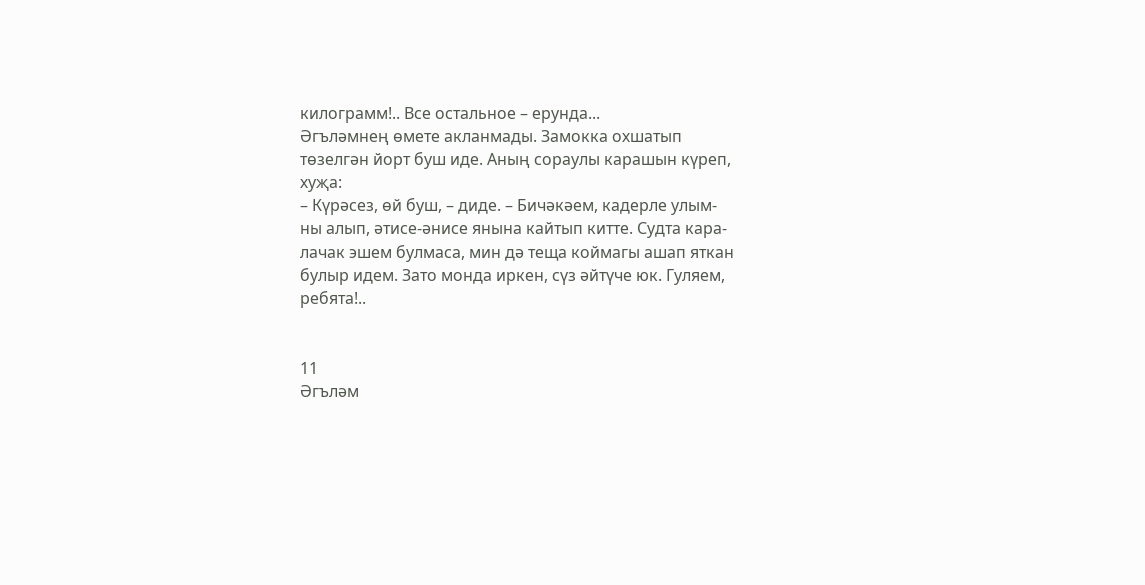килограмм!.. Все остальное – ерунда...
Əгълəмнең өмете акланмады. Замокка охшатып
төзелгəн йорт буш иде. Аның сораулы карашын күреп,
хуҗа:
– Күрəсез, өй буш, – диде. – Бичəкəем, кадерле улым-
ны алып, əтисе-əнисе янына кайтып китте. Судта кара-
лачак эшем булмаса, мин дə теща коймагы ашап яткан
булыр идем. Зато монда иркен, сүз əйтүче юк. Гуляем,
ребята!..


11
Əгълəм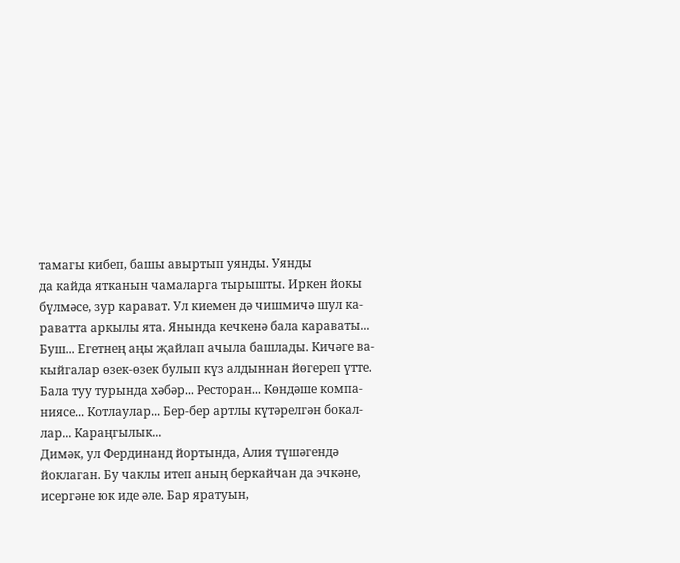тамагы кибеп, башы авыртып уянды. Уянды
да кайда ятканын чамаларга тырышты. Иркен йокы
бүлмəсе, зур карават. Ул киемен дə чишмичə шул ка-
раватта аркылы ята. Янында кечкенə бала караваты...
Буш... Егетнең аңы җайлап ачыла башлады. Кичəге ва-
кыйгалар өзек-өзек булып күз алдыннан йөгереп үтте.
Бала туу турында хəбəр... Ресторан... Көндəше компа-
ниясе... Котлаулар... Бер-бер артлы күтəрелгəн бокал-
лар... Караңгылык...
Димəк, ул Фердинанд йортында, Алия түшəгендə
йоклаган. Бу чаклы итеп аның беркайчан да эчкəне,
исергəне юк иде əле. Бар яратуын,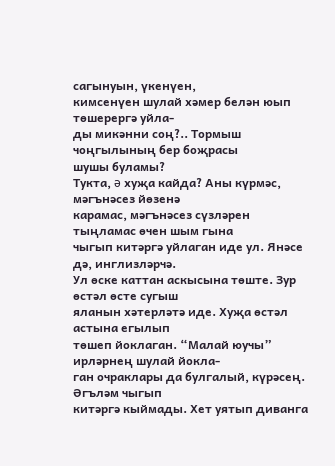сагынуын, үкенүен,
кимсенүен шулай хəмер белəн юып төшерергə уйла-
ды микəнни соң?.. Тормыш чоңгылының бер боҗрасы
шушы буламы?
Тукта, ə хуҗа кайда? Аны күрмəс, мəгънəсез йөзенə
карамас, мəгънəсез сүзлəрен тыңламас өчен шым гына
чыгып китəргə уйлаган иде ул. Янəсе дə, инглизлəрчə.
Ул өске каттан аскысына төште. Зур өстəл өсте сугыш
яланын хəтерлəтə иде. Хуҗа өстəл астына егылып
төшеп йоклаган. “Малай юучы” ирлəрнең шулай йокла-
ган очраклары да булгалый, күрəсең. Əгълəм чыгып
китəргə кыймады. Хет уятып диванга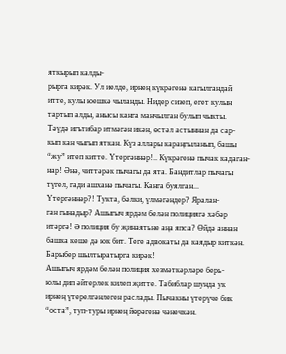яткырып калды-
рырга кирəк. Ул иелде, ирнең күкрəгенə кагылгандай
итте, кулы юешкə чыланды. Нидер сизеп, егет кулын
тартып алды, анысы канга манчылган булып чыкты.
Тəүдə игътибар итмəгəн икəн, өстəл астыннан да сар-
кып кан чыгып яткан. Күз аллары караңгыланып, башы
“жу” итеп китте. Үтергəннəр!.. Күкрəгенə пычак кадаган-
нар! Əнə, читтəрəк пычагы да ята. Бандитлар пычагы
түгел, гади ашханə пычагы. Канга буялган...
Үтергəннəр?! Тукта, бəлки, үлмəгəндер? Яралан-
ган гынадыр? Ашыгыч ярдəм белəн полициягə хəбəр
итəргə! Ə полиция бу җинаятьне аңа япса? Өйдə аннан
башка кеше дə юк бит. Теге адвокаты да каядыр киткəн.
Барыбер шылтыратырга кирəк!
Ашыгыч ярдəм белəн полиция хезмəткəрлəре берь-
юлы дип əйтерлек килеп җитте. Табиблар шунда ук
ирнең үтерелгəнлеген раслады. Пычакны үтерүче бик
“оста”, туп-туры ирнең йөрəгенə чəнечкəн.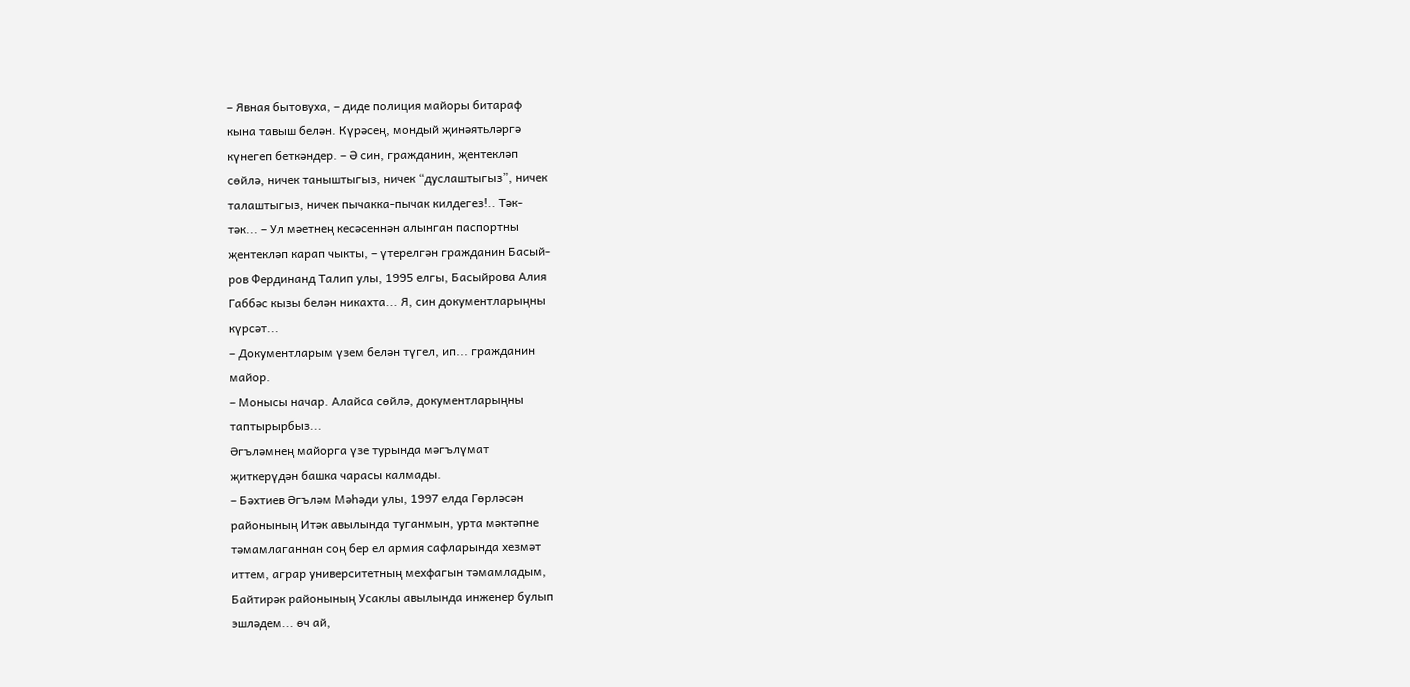– Явная бытовуха, – диде полиция майоры битараф
кына тавыш белəн. Күрəсең, мондый җинəятьлəргə
күнегеп беткəндер. – Ə син, гражданин, җентеклəп
сөйлə, ничек таныштыгыз, ничек “дуслаштыгыз”, ничек
талаштыгыз, ничек пычакка-пычак килдегез!.. Тəк-
тəк... – Ул мəетнең кесəсеннəн алынган паспортны
җентеклəп карап чыкты, – үтерелгəн гражданин Басый-
ров Фердинанд Талип улы, 1995 елгы, Басыйрова Алия
Габбəс кызы белəн никахта... Я, син документларыңны
күрсəт...
– Документларым үзем белəн түгел, ип... гражданин
майор.
– Монысы начар. Алайса сөйлə, документларыңны
таптырырбыз...
Əгълəмнең майорга үзе турында мəгълүмат
җиткерүдəн башка чарасы калмады.
– Бəхтиев Əгълəм Мəһəди улы, 1997 елда Гөрлəсəн
районының Итəк авылында туганмын, урта мəктəпне
тəмамлаганнан соң бер ел армия сафларында хезмəт
иттем, аграр университетның мехфагын тəмамладым,
Байтирəк районының Усаклы авылында инженер булып
эшлəдем... өч ай,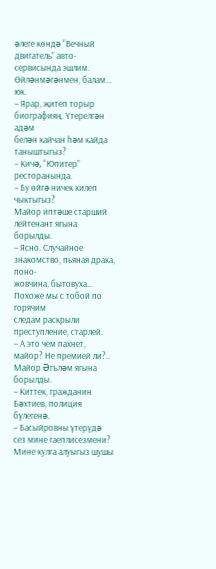əлеге көндə “Вечный двигатель” авто-
сервисында эшлим. Өйлəнмəгəнмен, балам... юк.
– Ярар, җитеп торыр биографияң. Үтерелгəн адəм
белəн кайчан һəм кайда таныштыгыз?
– Кичə, “Юпитер” ресторанында.
– Бу өйгə ничек килеп чыктыгыз?
Майор иптəше старший лейтенант ягына борылды.
– Ясно. Случайное знакомство, пьяная драка, поно-
жовчина, бытовуха... Похоже мы с тобой по горячим
следам раскрыли преступление, старлей.
– А это чем пахнет, майор? Не премией ли?..
Майор Əгълəм ягына борылды.
– Киттек, гражданин Бəхтиев, полиция бүлегенə.
– Басыйровны үтерүдə сез мине гаеплисезмени?
Мине кулга алуыгыз шушы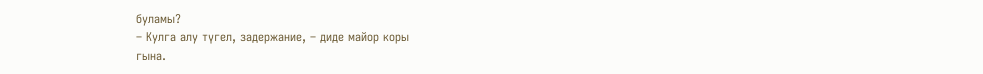буламы?
– Кулга алу түгел, задержание, – диде майор коры
гына.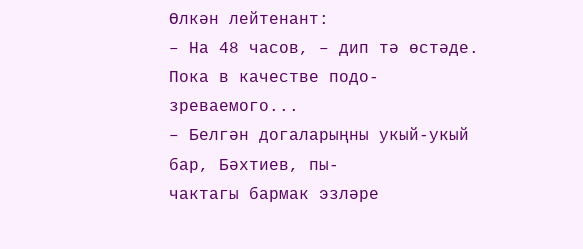Өлкəн лейтенант:
– На 48 часов, – дип тə өстəде. Пока в качестве подо-
зреваемого...
– Белгəн догаларыңны укый-укый бар, Бəхтиев, пы-
чактагы бармак эзлəре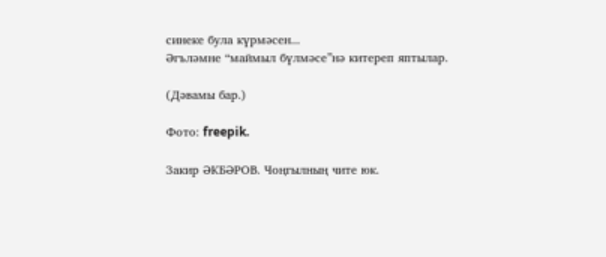синеке була күрмəсен...
Əгълəмне “маймыл бүлмəсе”нə китереп яптылар.

(Дәвамы бар.)

Фото: freepik.

Закир ӘКБӘРОВ. Чоңгылның чите юк.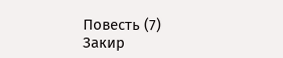Повесть (7)
Закир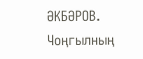ӘКБӘРОВ. Чоңгылның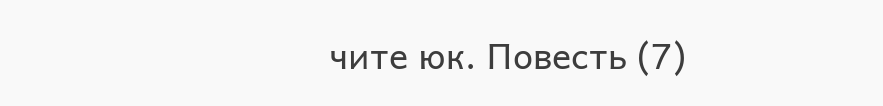чите юк. Повесть (7)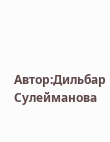Автор:Дильбар Сулейманова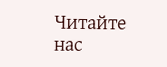Читайте нас